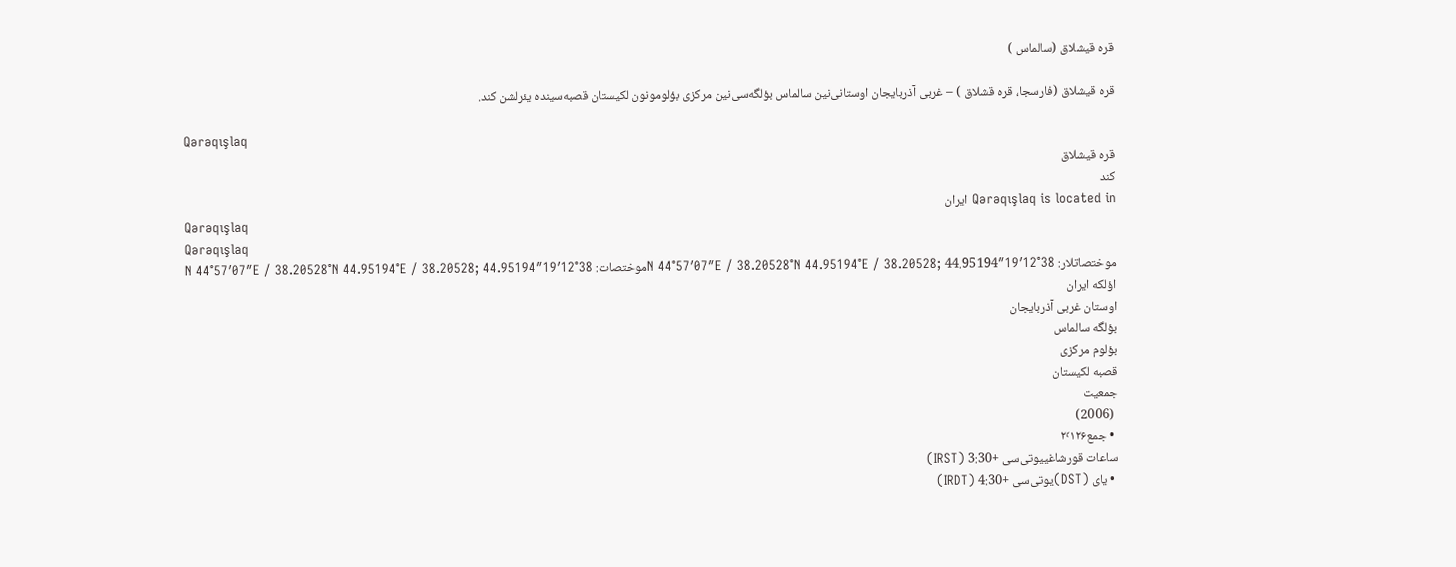قره قیشلاق (سالماس )

قره ‌قیشلاق (فارسجا، قره قشلاق ) – غربی آذربایجان اوستانی‌‌نین ‌سالماس بؤلگه‌سی‌نین مرکزی بؤلومونون لکیستان قصبه‌سینده یئرلشن کند.

Qərəqışlaq
قره قیشلاق
کند
Qərəqışlaq is located in ایران
Qərəqışlaq
Qərəqışlaq
موختصاتلار: 38°12′19″N 44°57′07″E / 38.20528°N 44.95194°E / 38.20528; 44.95194موختصات: 38°12′19″N 44°57′07″E / 38.20528°N 44.95194°E / 38.20528; 44.95194
اؤلکه ایران
اوستان غربی آذربایجان
بؤلگه سالماس
بؤلوم مرکزی
قصبه لکیستان
جمعیت
 (2006)
 • جمع۲٬۱۲۶
ساعات قورشاغییوتی‌سی +3:30 (IRST)
 • یای (DST)یوتی‌سی +4:30 (IRDT)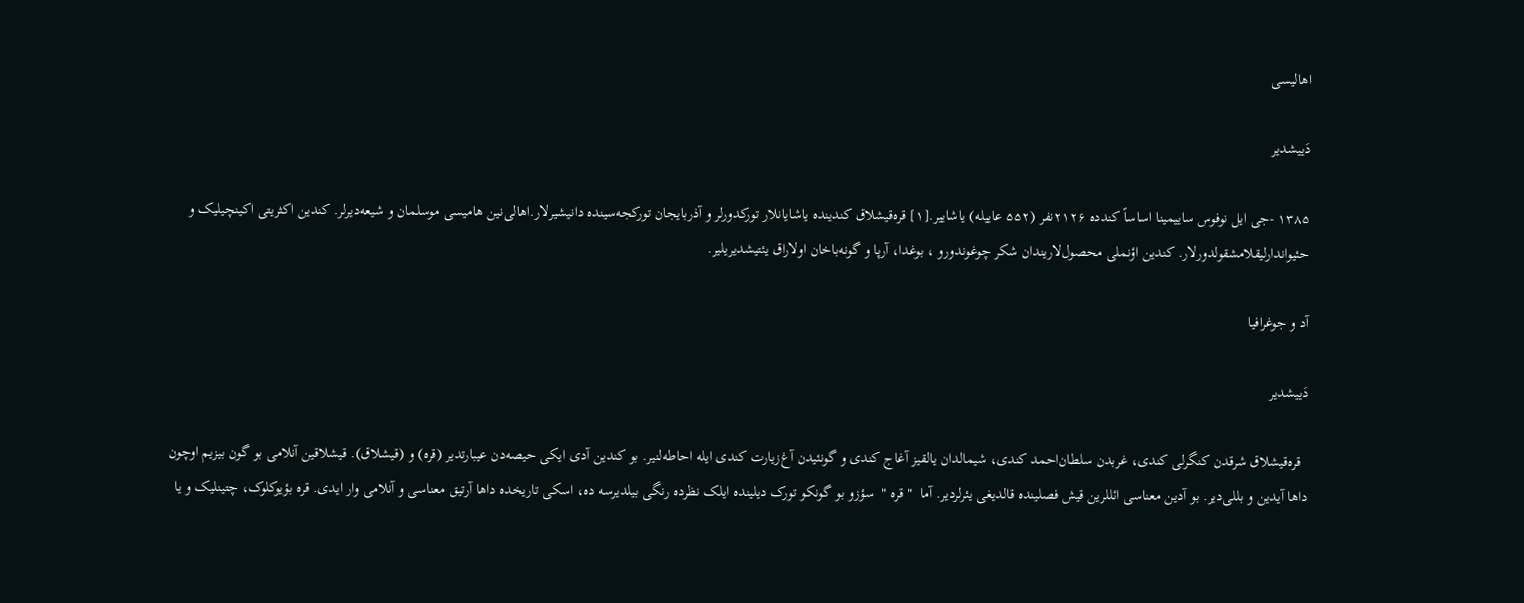اهالیسی

دَییشدیر

۱۳۸۵ -جی ایل نوفوس ساییمینا اساساً کندده ۲۱۲۶نفر (۵۵۲ عاییله) یاشاییر.[۱] قره‌قیشلاق کندینده یاشایانلار تورکدورلر و آذربایجان تورکجه‌سینده دانیشیرلار.اهالی‌نین هامیسی موسلمان‌ و شیعه‌‌دیرلر. کندین اکثریتی اکینچیلیک و حئیواندارلیقلامشقولدورلار. کندین اؤنملی محصول‌لاریندان شکر چوغوندورو ، بوغدا، آرپا و گونه‌باخان اولاراق یئتیشدیریلیر.

آد و جوغرافیا

دَییشدیر

  قره‌قیشلاق شرقدن کنگرلی کندی، غربدن سلطان‌احمد کندی، شیمالدان یالقیز آغاج کندی و گونئیدن آغ‌زیارت کندی ایله احاطه‌لنیر. بو کندین آدی ایکی حیصه‌دن عیبارتدیر (قره‌) و (قیشلاق). قیشلاقین آنلامی بو گون بیزیم اوچون داها آیدین و بللی‌دیر. بو آدین معناسی ائللرین قیش فصلینده قالدیغی یئرلردیر. آما  " قره‌ "  سؤزو بو گونکو تورک دیلینده ایلک نظرده رنگی بیلدیرسه ده، اسکی تاریخده داها آرتیق معناسی و آنلامی وار ایدی. قره‌ بؤیوکلوک، چتینلیک و یا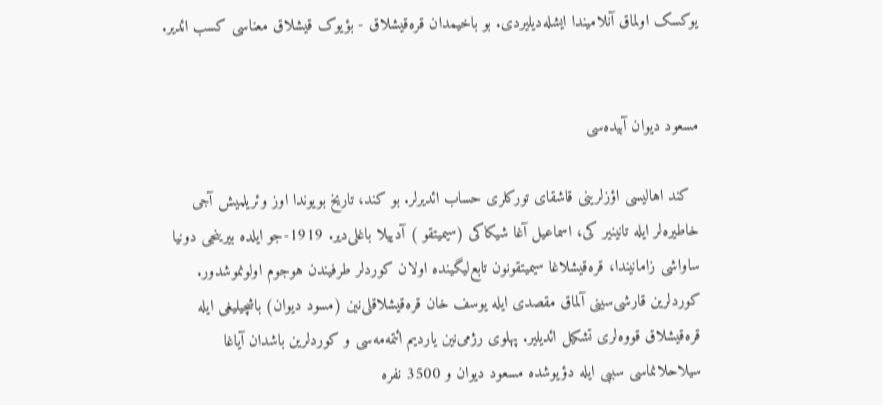یوکسک اولماق آنلامیندا ایشله‌دیلیردی. بو باخیمدان قره‌قیشلاق - بؤیوک قیشلاق معناسی کسب ائدیر.


مسعود دیوان آبیده‌سی

  کند اهالیسی اؤزلرینی قاشقای تورکلری حساب ائدیرلر. بو کند، تاریخ بویوندا اوز وئریلمیش آجی خاطیره‌لر ایله تانینیر کی، اسماعیل آغا شیکاکی (سیمیتقو ) آدییلا باغلی‌دیر. 1919-جو ایلده بیرینجی دونیا ساواشی زامانیندا، قره‌قیشلاغا سیمیتقونون تابع‌لیگینده اولان کوردلر طرفیندن هوجوم اولونموشدور. کوردلرین قارشی‌سینی آلماق مقصدی ایله یوسف خان قره‌قیشلاقلی‌نین (مسود دیوان) باشچیلیغی ایله قره‌قیشلاق قوو‌ه‌لری تشکیل ائدیلیر. پهلوی رژمی‌نین یاردیم ائتمه‌مه‌سی و کوردلرین باشدان آیاغا سیلاحلانماسی سببی ایله دؤیوشده مسعود دیوان و 3500 نفره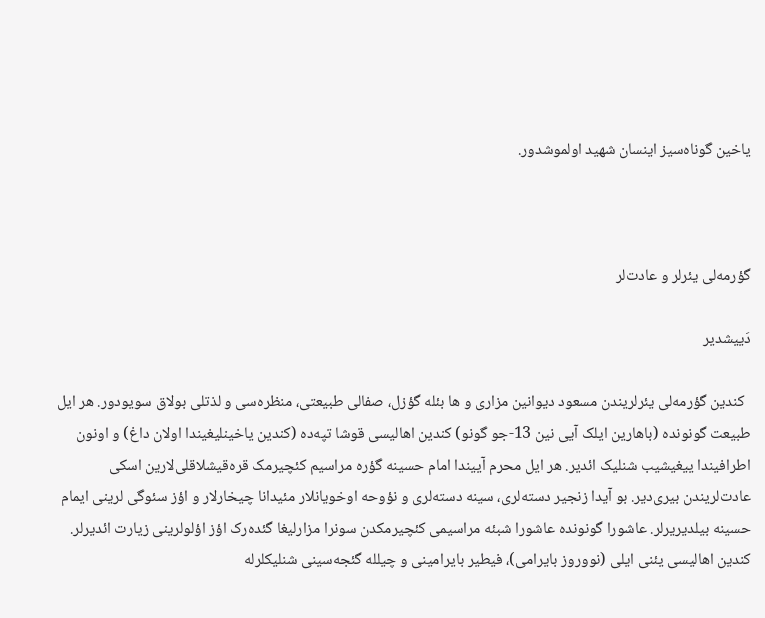یاخین گوناه‌سیز اینسان شهید اولموشدور.



گؤرمه‌لی یئرلر و عادت‌لر

دَییشدیر

  کندین گؤرمه‌لی یئرلریندن مسعود دیوانین مزاری و ها بئله گؤزل، صفالی طبیعتی، منظره‌سی و لذتلی بولاق سویودور. هر ایل طبیعت گونونده (باهارین ایلک آیی نین 13-جو گونو) کندین اهالیسی قوشا تپه‌ده (کندین یاخینلیغیندا اولان داغ) و اونون اطرافیندا ییغیشیب شنلیک ائدیر. هر ایل محرم آییندا امام حسینه گؤره مراسیم کئچیرمک قره‌قیشلاقلی‌لارین اسکی عادت‌لریندن بیری‌دیر. بو آیدا زنجیر دسته‌لری، سینه دسته‌لری و نؤوحه اوخویانلار مئیدانا چیخارلار و اؤز سئوگی لرینی ایمام حسینه بیلدیریرلر. عاشورا گونونده عاشورا شبئه مراسیمی کئچیرمکدن سونرا مزارلیغا گئده‌رک اؤز اؤلولرینی زیارت ائدیرلر. کندین اهالیسی یئنی ایلی (نووروز بایرامی)، فیطیر بایرامینی و چیلله گئجه‌سینی شنلیکلرله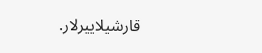قارشیلاییرلار.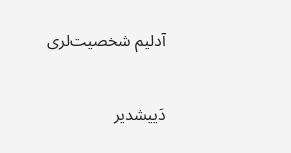آدلیم شخصیت‌لری

دَییشدیر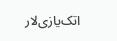اتک‌یازی‌لار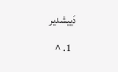دَییشدیر
  1. ^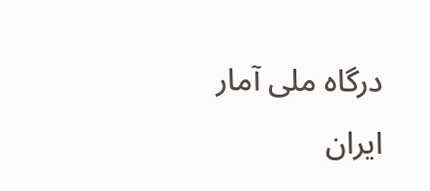درگاه ملی آمار ایران